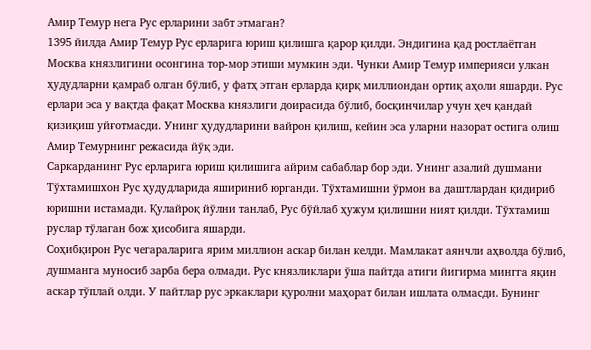Амир Темур нега Рус ерларини забт этмаган?
1395 йилда Амир Темур Рус ерларига юриш қилишга қарор қилди. Эндигина қад ростлаётган Москва князлигини осонгина тор-мор этиши мумкин эди. Чунки Амир Темур империяси улкан ҳудудларни қамраб олган бўлиб, у фатҳ этган ерларда қирқ миллиондан ортиқ аҳоли яшарди. Рус ерлари эса у вақтда фақат Москва князлиги доирасида бўлиб, босқинчилар учун ҳеч қандай қизиқиш уйғотмасди. Унинг ҳудудларини вайрон қилиш, кейин эса уларни назорат остига олиш Амир Темурнинг режасида йўқ эди.
Саркарданинг Рус ерларига юриш қилишига айрим сабаблар бор эди. Унинг азалий душмани Тўхтамишхон Рус ҳудудларида яшириниб юрганди. Тўхтамишни ўрмон ва даштлардан қидириб юришни истамади. Қулайроқ йўлни танлаб, Рус бўйлаб ҳужум қилишни ният қилди. Тўхтамиш руслар тўлаган бож ҳисобига яшарди.
Соҳибқирон Рус чегараларига ярим миллион аскар билан келди. Мамлакат аянчли аҳволда бўлиб, душманга муносиб зарба бера олмади. Рус князликлари ўша пайтда атиги йигирма мингга яқин аскар тўплай олди. У пайтлар рус эркаклари қуролни маҳорат билан ишлата олмасди. Бунинг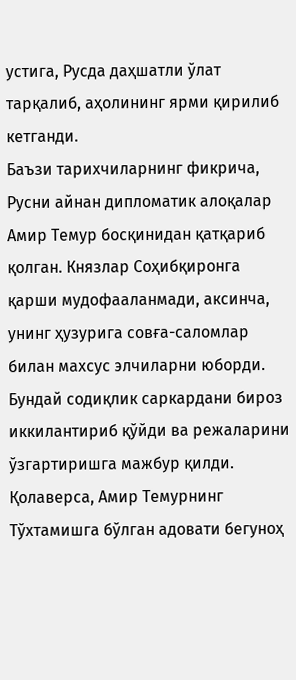устига, Русда даҳшатли ўлат тарқалиб, аҳолининг ярми қирилиб кетганди.
Баъзи тарихчиларнинг фикрича, Русни айнан дипломатик алоқалар Амир Темур босқинидан қатқариб қолган. Князлар Соҳибқиронга қарши мудофааланмади, аксинча, унинг ҳузурига совға-саломлар билан махсус элчиларни юборди. Бундай содиқлик саркардани бироз иккилантириб қўйди ва режаларини ўзгартиришга мажбур қилди. Қолаверса, Амир Темурнинг Тўхтамишга бўлган адовати бегуноҳ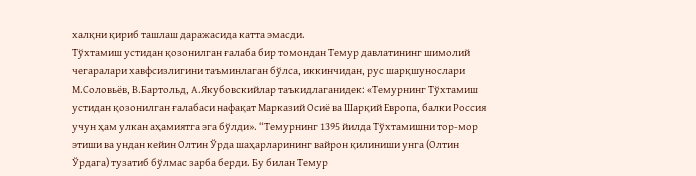халқни қириб ташлаш даражасида катта эмасди.
Тўхтамиш устидан қозонилган ғалаба бир томондан Темур давлатининг шимолий чегаралари хавфсизлигини таъминлаган бўлса, иккинчидан, рус шарқшунослари М.Соловьёв, В.Бартольд, А.Якубовскийлар таъкидлаганидек: «Темурнинг Тўхтамиш устидан қозонилган ғалабаси нафақат Марказий Осиё ва Шарқий Европа, балки Россия учун ҳам улкан аҳамиятга эга бўлди». “Темурнинг 1395 йилда Тўхтамишни тор-мор этиши ва ундан кейин Олтин Ўрда шаҳарларининг вайрон қилиниши унга (Олтин Ўрдага) тузатиб бўлмас зарба берди. Бу билан Темур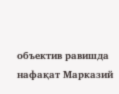объектив равишда нафақат Марказий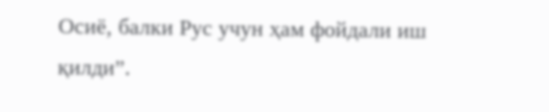Осиё, балки Рус учун ҳам фойдали иш қилди”.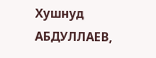Хушнуд АБДУЛЛАЕВ,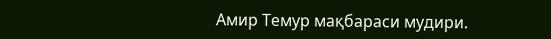Амир Темур мақбараси мудири.